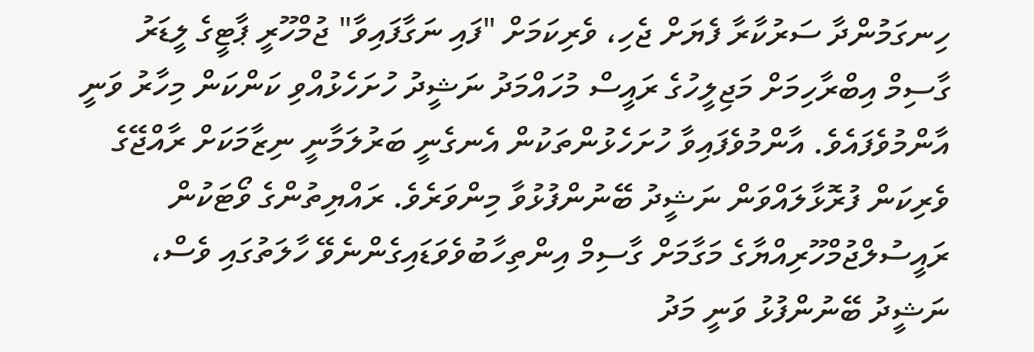ހިނގަމުންދާ ސަރުކާރާ ފެޔަށް ޖެހި، ވެރިކަމަށް "ފައި ނަގާފައިވާ" ޖުމްހޫރީ ޕާޓީގެ ލީޑަރު ގާސިމް އިބްރާހިމަށް މަޖިލީހުގެ ރައީސް މުހައްމަދު ނަޝީދު ހުށަހެޅުއްވި ކަންކަން މިހާރު ވަނީ އާންމުވެފައެވެ. އާންމުވެފައިވާ ހުށަހެޅުންތަކުން އެނގެނީ ބަރުލަމާނީ ނިޒާމަކަށް ރާއްޖޭގެ ވެރިކަން ފުރޮޅާލައްވަން ނަޝީދު ބޭނުންފުޅުވާ މިންވަރެވެ. ރައްޔިތުންގެ ވޯޓަކުން ރައީސުލްޖުމްހޫރިއްޔާގެ މަގާމަށް ގާސިމް އިންތިހާބުވެވަޑައިގެންނެވޭ ހާލަތުގައި ވެސް، ނަޝީދު ބޭނުންފުޅު ވަނީ މަދު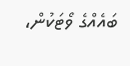ބައެއްގެ ވޯޓަކުން،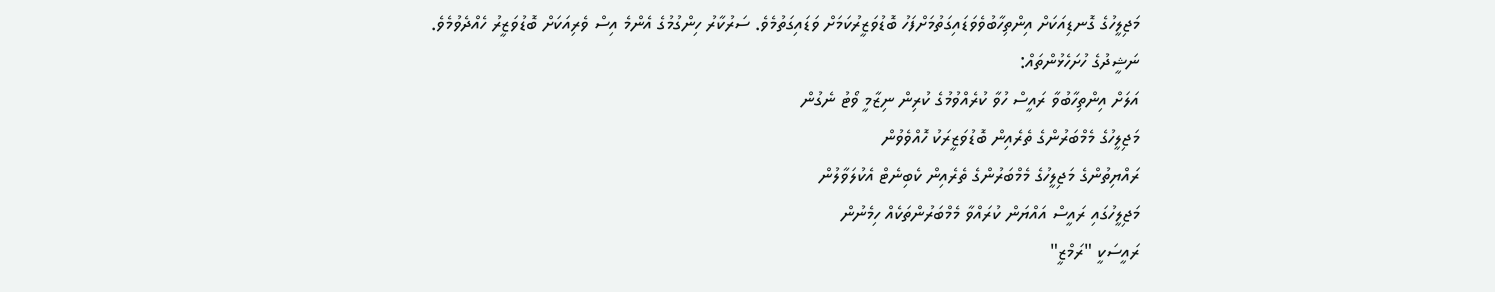މަޖިލީހުގެ ގޮނޑިއަކަށް އިންތިހާބުވެވަޑައިގަތުމަށްފަހު ބޮޑުވަޒީރުކަމަށް ވަޑައިގަތުމެވެ. ސަރުކާރު ހިންގުމުގެ އެންމެ އިސް ވެރިއަކަށް ބޮޑުވަޒީރު ހެއްދެވުމެވެ.
ނަޝީދުގެ ހުށަހެޅުންތައް:
އަލަށް އިންތިހާބުވާ ރައީސް ހުވާ ކުރެއްވުމުގެ ކުރިން ނިޒާމީ ވޯޓު ނެގުން
މަޖިލީހުގެ މެމްބަރުންގެ ތެރެއިން ބޮޑުވަޒީރަކު ހޮއްވެވުން
ރައްޔިތުންގެ މަޖިލީހުގެ މެމްބަރުންގެ ތެރެއިން ކެބިނެޓް އެކުލަވާލުން
މަޖިލީހުގައި ރައީސް އައްޔަން ކުރައްވާ މެމްބަރުންތަކެއް ހިމެނުން
ރައީސަކީ "ރަމްޒީ"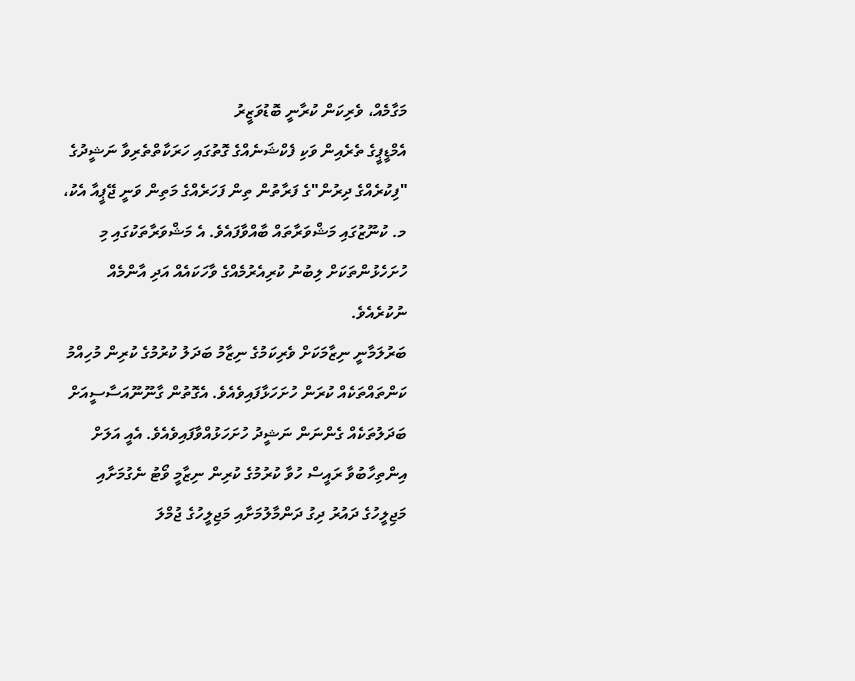މަގާމެއް، ވެރިކަން ކުރާނީ ބޮޑުވަޒީރު
އެމްޑީޕީގެ ތެރެއިން ވަކި ފެކްޝަނެއްގެ ގޮތުގައި ހަރަކާތްތެރިވާ ނަޝީދުގެ "ފިކުރެއްގެ ދިރުން"ގެ ފަރާތުން ތިން ފަހަރެއްގެ މަތިން ވަނީ ޖޭޕީއާ އެކު، މ. ކުނޫޒުގައި މަޝްވަރާތައް ބާއްވާފައެވެ. އެ މަޝްވަރާތަކުގައި މި ހުށަހެޅުންތަކަށް ލިބުނު ކުރިއެރުމެއްގެ ވާހަކައެއް އަދި އާންމެއް ނުކުރެއެވެ.
ބަރުލަމާނީ ނިޒާމަކަށް ވެރިކަމުގެ ނިޒާމު ބަދަލު ކުރުމުގެ ކުރިން މުހިއްމު ކަންތައްތަކެއް ކުރަން ހުށަހަޅާފައިވެއެވެ. އެގޮތުން ގާނޫނޫއަސާސީއަށް ބަދަލުތަކެއް ގެންނަން ނަޝީދު ހުށަހަޅުއްވާފައިވެއެވެ. އެއީ އަލަށް އިންތިހާބުވާ ރައީސް ހުވާ ކުރުމުގެ ކުރިން ނިޒާމީ ވޯޓު ނެގުމަށާއި މަޖިލީހުގެ ދައުރު ދިގު ދަންމާލުމަށާއި މަޖިލީހުގެ ޖުމްލަ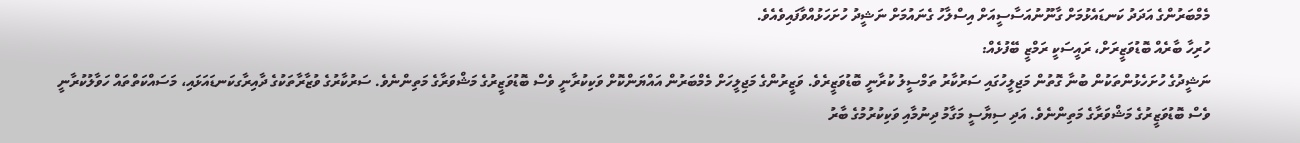މެމްބަރުންގެ އަދަދު ކަނޑައެޅުމަށް ގާނޫނުއަސާސީއަށް އިސްލާހު ގެނައުމަށް ނަޝީދު ހުށަހަޅުއްވާފައިވެއެވެ.
ހުރިހާ ބާރެއް ބޮޑުވަޒީރަށް، ރައީސަކީ ރަމްޒީ ބޭފުޅެއް:
ނަޝީދުގެ ހުށަހެޅުންތަކުން ބުނާ ގޮތުން މަޖިލީހުގައި ސަރުކާރު ތަމްސީލު ކުރާނީ ބޮޑުވަޒީރެވެ. ވަޒީރުންގެ މަޖިލީހަށް މެމްބަރުން އައްޔަންކޮށް ވަކިކުރާނީ ވެސް ބޮޑުވަޒީރުގެ މަޝްވަރާގެ މަތިންނެވެ. ސަރުކާރުގެ ވުޒާރާތަކުގެ ދާއިރާގކަނޑައަޅައި، މަސައްކަތްތައް ހަވާލުކުރާނީ ވެސް ބޮޑުވަޒީރުގެ މަޝްވަރާގެ މަތިންނެވެ. އަދި ސިޔާސީ މަގާމު ދިނުމާއި ވަކިކުރުމުގެ ބާރު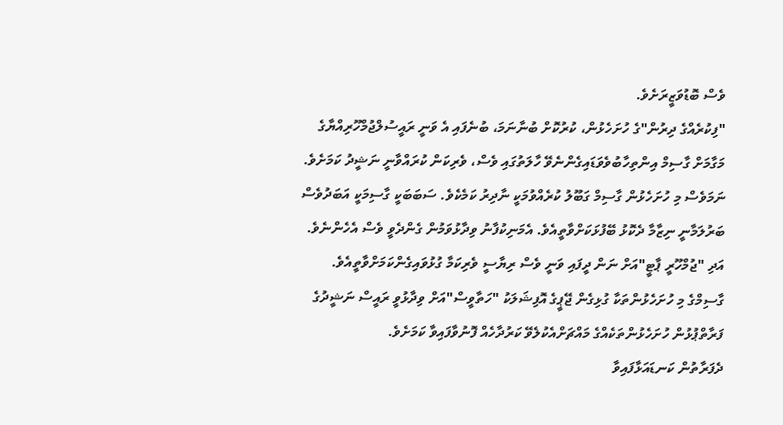ވެސް ބޮޑުވަޒީރަށެވެ.
"ފިކުރެއްގެ ދިރުން"ގެ ހުށަހެޅުން، ކުރުކޮށް ބުނާނަމަ، ބުނެފައި އެ ވަނީ ރައީސުލްޖުމްހޫރިއްޔާގެ މަގާމަށް ގާސިމް އިންތިހާބުވެވަޑައިގެންނެވޭ ހާލަތުގައި ވެސް، ވެރިކަން ކުރައްވާނީ ނަޝީދު ކަމަށެވެ.
ނަމަވެސް މި ހުށަހެޅުން ގާސިމް ގަބޫލު ކުރެއްވުމަކީ ނާދިރު ކަމެކެވެ. ސަބަބަކީ ގާސިމަކީ އަބަދުވެސް ބަރުލަމާނީ ނިޒާމާ ދެކޮޅު ބޭފުޅަކަށްވާތީއެވެ. އެމަނިކުފާނު ވިދާޅުވަމުން ގެންދެވީ ވެސް އެހެންނެވެ. އަދި "ޖުމްހޫރީ ޕާޓީ"އަށް ނަން ދީފައި ވަނީ ވެސް ރިޔާސީ ވެރިކަމާ ގުޅުވައިގެންކަމަށްވާތީއެވެ.
ގާސިމްގެ މި ހުށަހެޅުންތަކާ ގުޅިގެން ޖޭޕީގެ އޮފިޝަލަކު "ހަތާވީސް"އަށް ވިދާޅުވީ ރައީސް ނަޝީދުގެ ފަރާތްޕުޅުން ހުށަހެޅުންތަކެއްގެ މައްޗަށްއެކުލެވޭ ކަރުދާހެއް ފޮނުވާފައިވާ ކަމަށެވެ.
ދެފަރާތުން ކަނޑައަޅާފައިވާ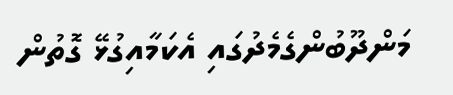މަންދޫބުންގެމެދުގައި އެކަމާއިގުޅޭ ގޮތުން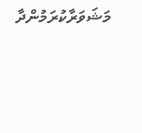މަޝަވަރާކުރަމުންދާ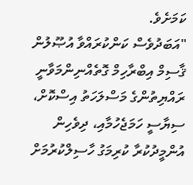ކަމަށެވެ.
"އަބަދުވެސް ކަންކުރައްވާ އުޞޫލުން ޤާސިމް އިބްރާހިމް ގޮތެއްނިންމަވާނީ ރައްޔިތުންގެ މަސްލަހަތު އިސްކޮށް، ސިޔާސީ ހަމަޖެހުމާއި، ދިވެހިން އުންމީދުކުރާ ކުރިމަގު ހާސިލްކުރުމަށް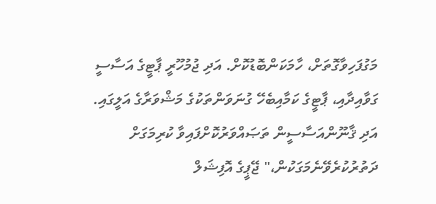މަގުފަހިވާގޮތަށް، ހާމަކަންބޮޑުކޮށް. އަދި ޖުމުހޫރީ ޕާޓީގެ އަސާސީ ގަވާއިދާއި، ޕާޓީގެ ކަމާއިބެހޭ ގުނަވަންތަކުގެ މަޝްވަރާގެ އަލީގައި. އަދި ޤާނޫންއަސާސީން ތަޞައްވަރުކޮށްފައިވާ ކުރިމަގަށް ދަތުރުކުރެވޭނެމަގަކުން،" ޖޭޕީގެ އޮފިޝަލް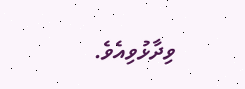ވިދާޅުވިއެވެ.